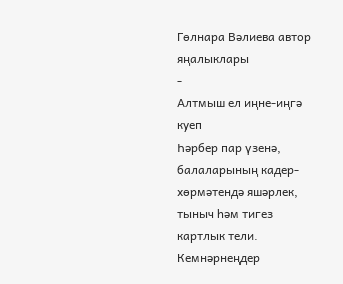Гөлнара Вәлиева автор яңалыклары
-
Алтмыш ел иңне-иңгә куеп
Һәрбер пар үзенә, балаларының кадер-хөрмәтендә яшәрлек, тыныч һәм тигез картлык тели. Кемнәрнеңдер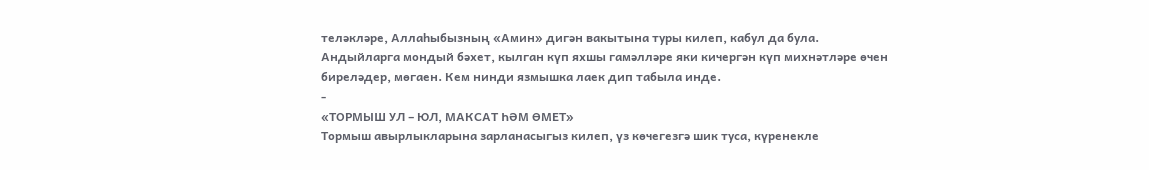теләкләре, Аллаһыбызның «Амин» дигән вакытына туры килеп, кабул да була. Андыйларга мондый бәхет, кылган күп яхшы гамәлләре яки кичергән күп михнәтләре өчен биреләдер, мөгаен. Кем нинди язмышка лаек дип табыла инде.
-
«ТОРМЫШ УЛ – ЮЛ, МАКСАТ ҺӘМ ӨМЕТ»
Тормыш авырлыкларына зарланасыгыз килеп, үз көчегезгә шик туса, күренекле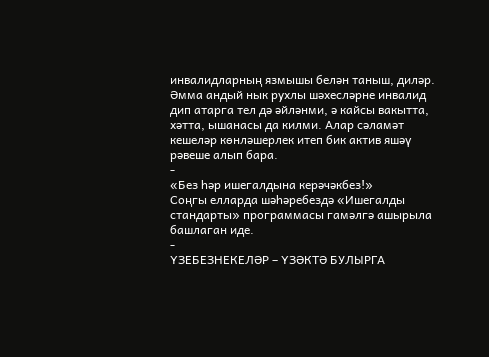инвалидларның язмышы белән таныш, диләр. Әмма андый нык рухлы шәхесләрне инвалид дип атарга тел дә әйләнми, ә кайсы вакытта, хәтта, ышанасы да килми. Алар сәламәт кешеләр көнләшерлек итеп бик актив яшәү рәвеше алып бара.
-
«Без һәр ишегалдына керәчәкбез!»
Соңгы елларда шәһәребездә «Ишегалды стандарты» программасы гамәлгә ашырыла башлаган иде.
-
ҮЗЕБЕЗНЕКЕЛӘР – ҮЗӘКТӘ БУЛЫРГА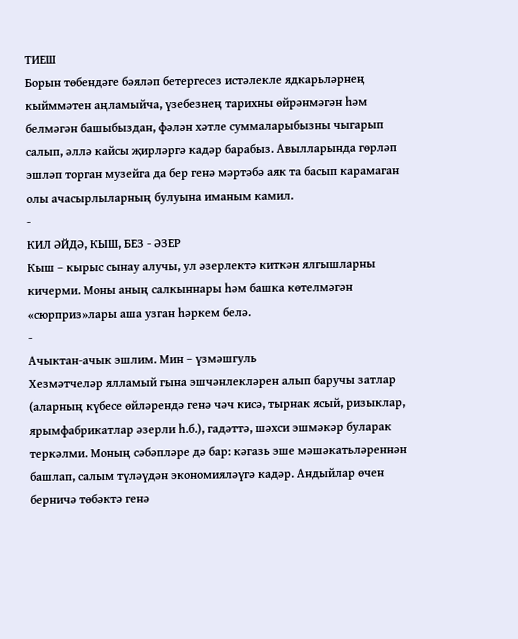ТИЕШ
Борын төбендәге бәяләп бетергесез истәлекле ядкарьләрнең кыйммәтен аңламыйча, үзебезнең тарихны өйрәнмәгән һәм белмәгән башыбыздан, фәлән хәтле суммаларыбызны чыгарып салып, әллә кайсы җирләргә кадәр барабыз. Авылларында гөрләп эшләп торган музейга да бер генә мәртәбә аяк та басып карамаган олы ачасырлыларның булуына иманым камил.
-
КИЛ ӘЙДӘ, КЫШ, БЕЗ - ӘЗЕР
Кыш – кырыс сынау алучы, ул әзерлектә киткән ялгышларны кичерми. Моны аның салкыннары һәм башка көтелмәгән «сюрприз»лары аша узган һәркем белә.
-
Ачыктан-ачык эшлим. Мин – үзмәшгуль
Хезмәтчеләр ялламый гына эшчәнлекләрен алып баручы затлар (аларның күбесе өйләрендә генә чәч кисә, тырнак ясый, ризыклар, ярымфабрикатлар әзерли һ.б.), гадәттә, шәхси эшмәкәр буларак теркәлми. Моның сәбәпләре дә бар: кәгазь эше мәшәкатьләреннән башлап, салым түләүдән экономияләүгә кадәр. Андыйлар өчен берничә төбәктә генә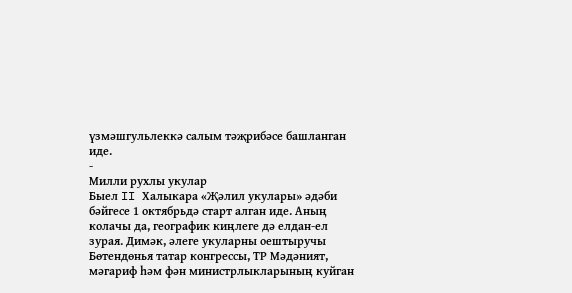үзмәшгульлеккә салым тәҗрибәсе башланган иде.
-
Милли рухлы укулар
Быел II Халыкара «Җәлил укулары» әдәби бәйгесе 1 октябрьдә старт алган иде. Аның колачы да, географик киңлеге дә елдан-ел зурая. Димәк, әлеге укуларны оештыручы Бөтендөнья татар конгрессы, ТР Мәдәният, мәгариф һәм фән министрлыкларының куйган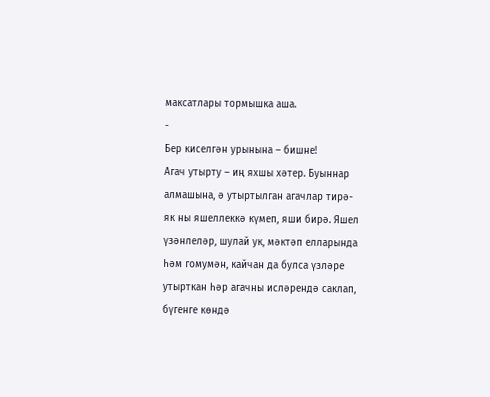максатлары тормышка аша.
-
Бер киселгән урынына – бишне!
Агач утырту – иң яхшы хәтер. Буыннар алмашына, ә утыртылган агачлар тирә- як ны яшеллеккә күмеп, яши бирә. Яшел үзәнлеләр, шулай ук, мәктәп елларында һәм гомумән, кайчан да булса үзләре утырткан һәр агачны исләрендә саклап, бүгенге көндә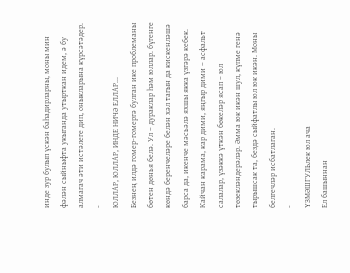инде зур булып үскән баһадирларны, моны мин фәлән сыйныфта укыганда утырткан идем, ә бу алмагач әти истәлеге дип, оныкларына күрсәтәдер.
-
ЮЛЛАР, ЮЛЛАР, ИНДЕ НИЧӘ ЕЛЛАР...
Безнең илдә гомер-гомергә булган ике проблеманы бөтен дөнья белә. Ул – дураклар һәм юллар. бүгенге көндә беренчеләре белән хәл тагын да кискенләшә барса да, икенче мәсьәлә яхшы якка үзгәрә кебек. Кайчан карама, кар дими, яңгыр дими – асфальт салалар, үзәккә үткән бөкеләр ясап – юл төзекләндерәләр. Әмма юк икән шул, күпме генә тырышсак та, бездә сыйфатлы юл юк икән. Моны белгечләр исбатлаган.
-
ҮЗМӘШГУЛЬлек юл ача
Ел башыннан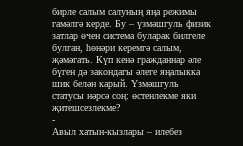бирле салым салуның яңа режимы гамәлгә керде. Бу – үзмәшгуль физик затлар өчен система буларак билгеле булган, һөнәри керемгә салым, җәмәгать. Күп кенә гражданнар әле бүген дә закондагы әлеге яңалыкка шик белән карый. Үзмәшгуль статусы нәрсә соң: өстенлекме яки җитешсезлекме?
-
Авыл хатын-кызлары – илебез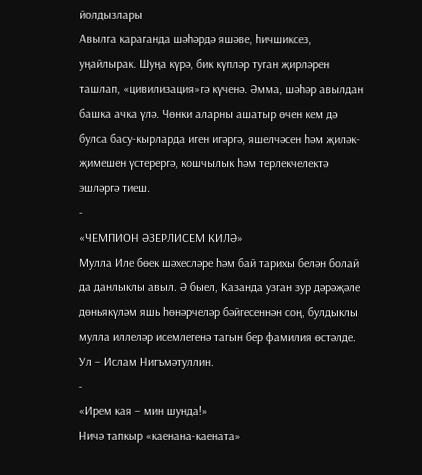йолдызлары
Авылга караганда шәһәрдә яшәве, һичшиксез, уңайлырак. Шуңа күрә, бик күпләр туган җирләрен ташлап, «цивилизация»гә күченә. Әмма, шәһәр авылдан башка ачка үлә. Чөнки аларны ашатыр өчен кем дә булса басу-кырларда иген игәргә, яшелчәсен һәм җиләк-җимешен үстерергә, кошчылык һәм терлекчелектә эшләргә тиеш.
-
«ЧЕМПИОН ӘЗЕРЛИСЕМ КИЛӘ»
Мулла Иле бөек шәхесләре һәм бай тарихы белән болай да данлыклы авыл. Ә быел, Казанда узган зур дәрәҗәле дөньякүләм яшь һөнәрчеләр бәйгесеннән соң, булдыклы мулла иллеләр исемлегенә тагын бер фамилия өстәлде. Ул – Ислам Нигъмәтуллин.
-
«Ирем кая – мин шунда!»
Ничә тапкыр «каенана-каената»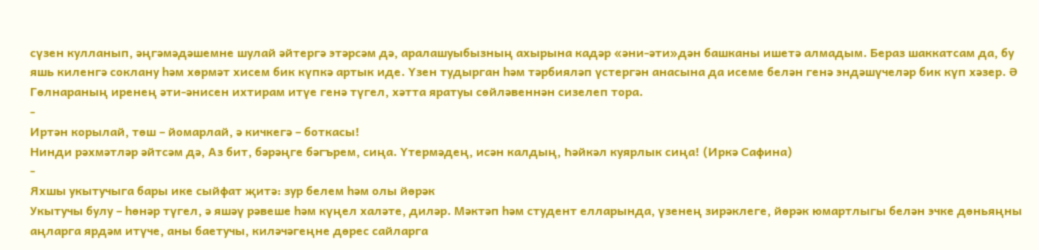сүзен кулланып, әңгәмәдәшемне шулай әйтергә этәрсәм дә, аралашуыбызның ахырына кадәр «әни-әти»дән башканы ишетә алмадым. Бераз шаккатсам да, бу яшь киленгә соклану һәм хөрмәт хисем бик күпкә артык иде. Үзен тудырган һәм тәрбияләп үстергән анасына да исеме белән генә эндәшүчеләр бик күп хәзер. Ә Гөлнараның иренең әти-әнисен ихтирам итүе генә түгел, хәтта яратуы сөйләвеннән сизелеп тора.
-
Иртән корылай, төш – йомарлай, ә кичкегә – боткасы!
Нинди рәхмәтләр әйтсәм дә, Аз бит, бәрәңге бәгърем, сиңа. Үтермәдең, исән калдың, Һәйкәл куярлык сиңа! (Иркә Сафина)
-
Яхшы укытучыга бары ике сыйфат җитә: зур белем һәм олы йөрәк
Укытучы булу – һөнәр түгел, ә яшәү рәвеше һәм күңел халәте, диләр. Мәктәп һәм студент елларында, үзенең зирәклеге, йөрәк юмартлыгы белән эчке дөньяңны аңларга ярдәм итүче, аны баетучы, киләчәгеңне дөрес сайларга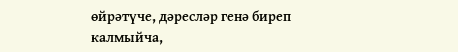өйрәтүче, дәресләр генә биреп калмыйча,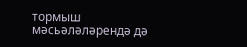тормыш мәсьәләләрендә дә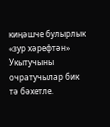киңәшче булырлык «зур хәрефтән» Укытучыны очратучылар бик тә бәхетле.